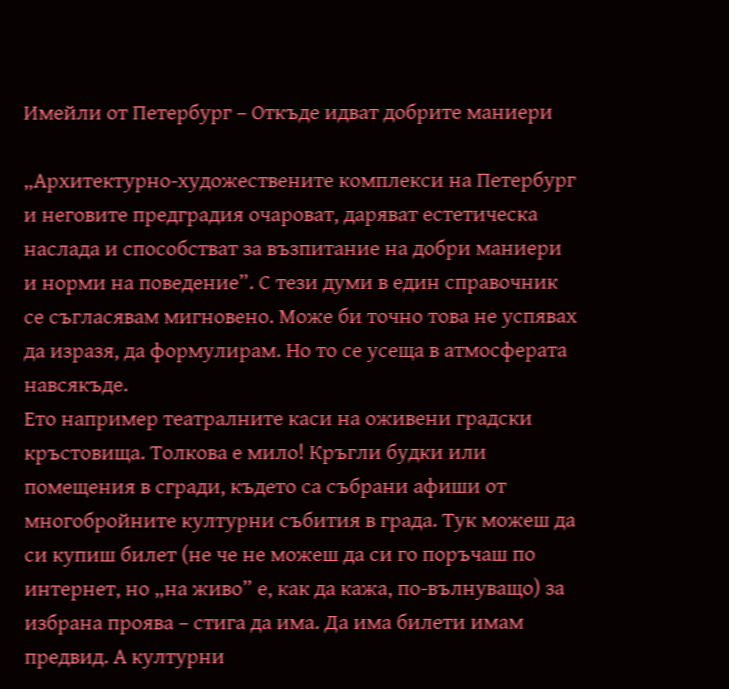Имейли от Петербург – Откъде идват добрите маниери

„Архитектурно-художествените комплекси на Петербург и неговите предградия очароват, даряват естетическа наслада и способстват за възпитание на добри маниери и норми на поведение”. С тези думи в един справочник се съгласявам мигновено. Може би точно това не успявах да изразя, да формулирам. Но то се усеща в атмосферата навсякъде.
Ето например театралните каси на оживени градски кръстовища. Толкова е мило! Кръгли будки или помещения в сгради, където са събрани афиши от многобройните културни събития в града. Тук можеш да си купиш билет (не че не можеш да си го поръчаш по интернет, но „на живо” е, как да кажа, по-вълнуващо) за избрана проява – стига да има. Да има билети имам предвид. А културни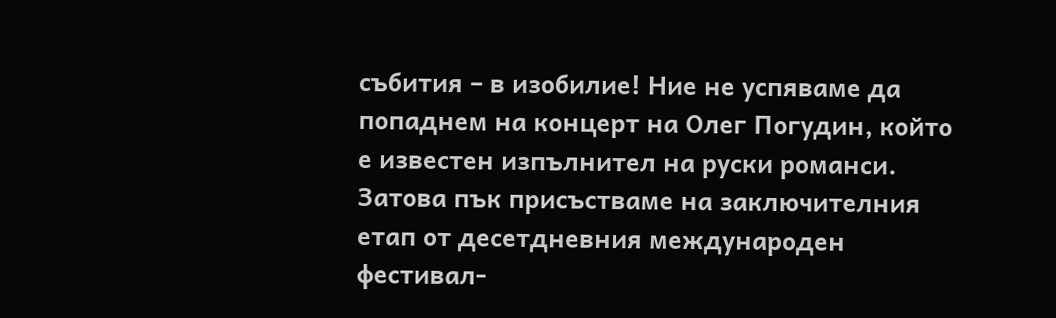събития – в изобилие! Ние не успяваме да попаднем на концерт на Олег Погудин, който е известен изпълнител на руски романси. Затова пък присъстваме на заключителния етап от десетдневния международен фестивал-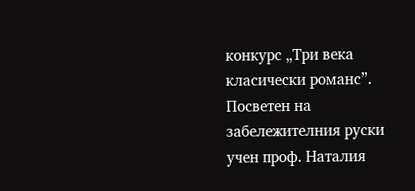конкурс „Три века класически романс”. Посветен на забележителния руски учен проф. Наталия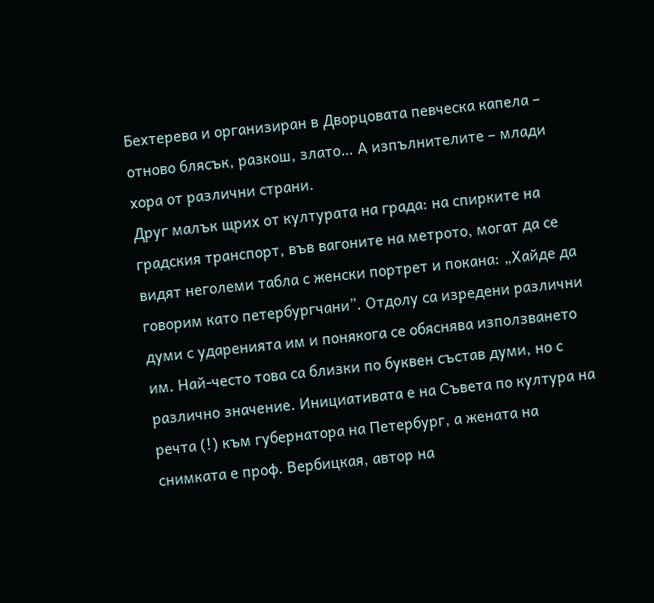Бехтерева и организиран в Дворцовата певческа капела – отново блясък, разкош, злато… А изпълнителите – млади хора от различни страни.
Друг малък щрих от културата на града: на спирките на градския транспорт, във вагоните на метрото, могат да се видят неголеми табла с женски портрет и покана: „Хайде да говорим като петербургчани”. Отдолу са изредени различни думи с ударенията им и понякога се обяснява използването им. Най-често това са близки по буквен състав думи, но с различно значение. Инициативата е на Съвета по култура на речта (!) към губернатора на Петербург, а жената на снимката е проф. Вербицкая, автор на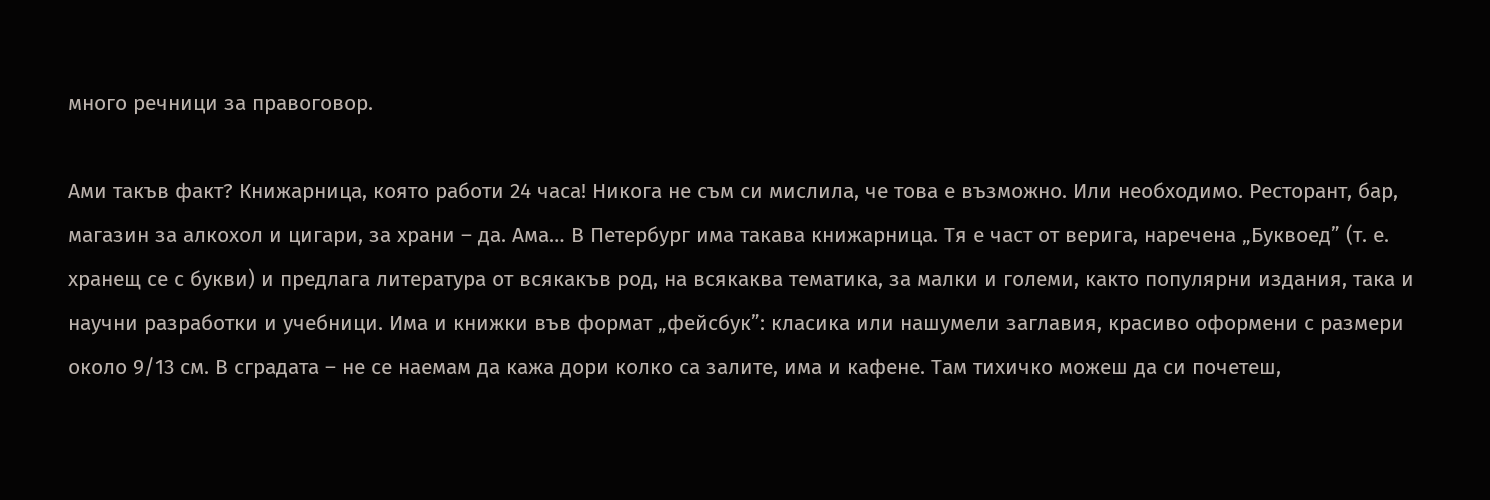много речници за правоговор.

Ами такъв факт? Книжарница, която работи 24 часа! Никога не съм си мислила, че това е възможно. Или необходимо. Ресторант, бар, магазин за алкохол и цигари, за храни – да. Ама… В Петербург има такава книжарница. Тя е част от верига, наречена „Буквоед” (т. е. хранещ се с букви) и предлага литература от всякакъв род, на всякаква тематика, за малки и големи, както популярни издания, така и научни разработки и учебници. Има и книжки във формат „фейсбук”: класика или нашумели заглавия, красиво оформени с размери около 9/13 см. В сградата – не се наемам да кажа дори колко са залите, има и кафене. Там тихичко можеш да си почетеш,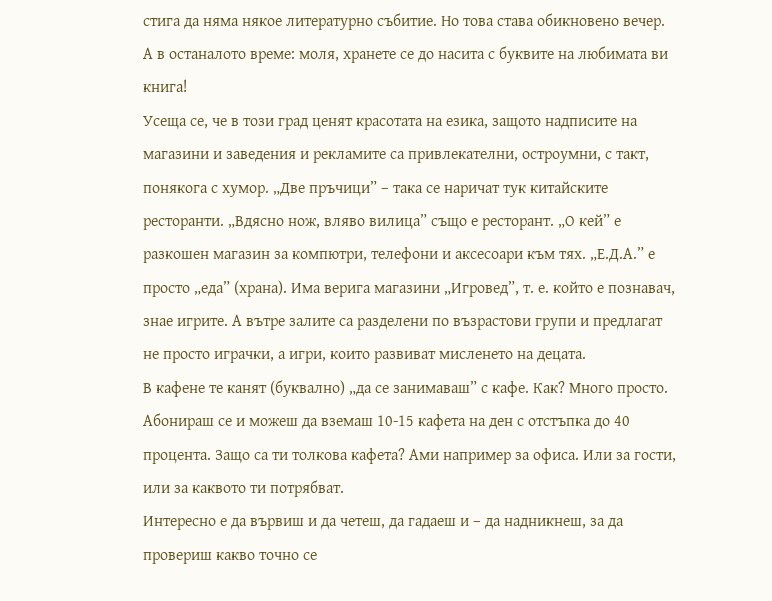стига да няма някое литературно събитие. Но това става обикновено вечер. А в останалото време: моля, хранете се до насита с буквите на любимата ви книга!
Усеща се, че в този град ценят красотата на езика, защото надписите на магазини и заведения и рекламите са привлекателни, остроумни, с такт, понякога с хумор. „Две пръчици” – така се наричат тук китайските ресторанти. „Вдясно нож, вляво вилица” също е ресторант. „О кей” е разкошен магазин за компютри, телефони и аксесоари към тях. „Е.Д.А.” е просто „еда” (храна). Има верига магазини „Игровед”, т. е. който е познавач, знае игрите. А вътре залите са разделени по възрастови групи и предлагат не просто играчки, а игри, които развиват мисленето на децата.
В кафене те канят (буквално) „да се занимаваш” с кафе. Как? Много просто. Абонираш се и можеш да вземаш 10-15 кафета на ден с отстъпка до 40 процента. Защо са ти толкова кафета? Ами например за офиса. Или за гости, или за каквото ти потрябват.
Интересно е да вървиш и да четеш, да гадаеш и – да надникнеш, за да провериш какво точно се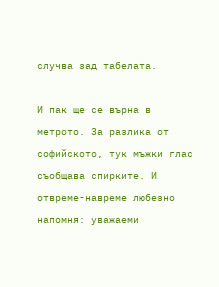случва зад табелата.

И пак ще се върна в метрото. За разлика от софийското, тук мъжки глас съобщава спирките. И отвреме-навреме любезно напомня: уважаеми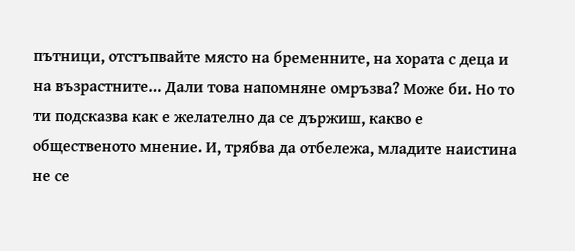пътници, отстъпвайте място на бременните, на хората с деца и на възрастните… Дали това напомняне омръзва? Може би. Но то ти подсказва как е желателно да се държиш, какво е общественото мнение. И, трябва да отбележа, младите наистина не се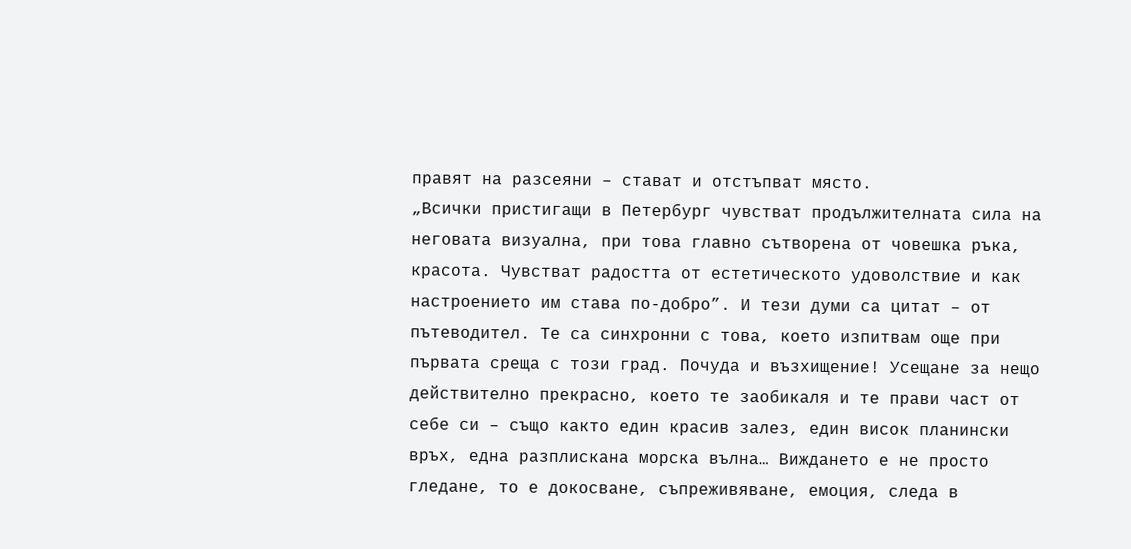правят на разсеяни – стават и отстъпват място.
„Всички пристигащи в Петербург чувстват продължителната сила на неговата визуална, при това главно сътворена от човешка ръка, красота. Чувстват радостта от естетическото удоволствие и как настроението им става по-добро”. И тези думи са цитат – от пътеводител. Те са синхронни с това, което изпитвам още при първата среща с този град. Почуда и възхищение! Усещане за нещо действително прекрасно, което те заобикаля и те прави част от себе си – също както един красив залез, един висок планински връх, една разплискана морска вълна… Виждането е не просто гледане, то е докосване, съпреживяване, емоция, следа в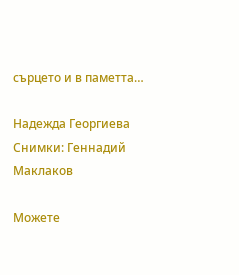сърцето и в паметта…

Надежда Георгиева
Снимки: Геннадий Маклаков

Можете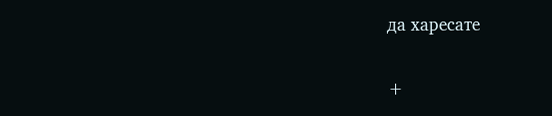да харесате

+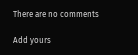There are no comments

Add yours